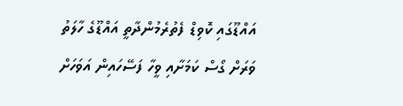އައްޑޫގައި ކޮވިޑް ފެތުރެމުންދާތީ އައްޑޫގެ ހާލަތު ވަރަށް ގޯސް ކަމަށާއި ވީހާ ފަސޭހައިން އަވަހަށް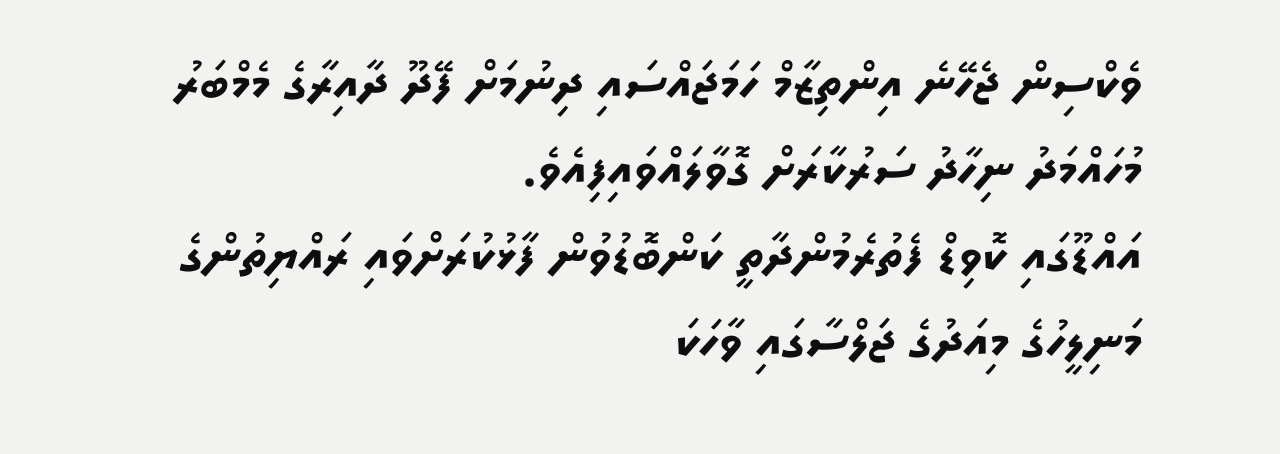ވެކްސިން ޖެހޭނެ އިންތިޒާމް ހަމަޖައްސައި ދިނުމަށް ފޭދޫ ދާއިރާގެ މެމްބަރު މުހައްމަދު ނިހާދު ސަރުކާރަށް ގޮވާލައްވައިފިއެވެ.
އައްޑޫގައި ކޮވިޑް ފެތުރެމުންދާތީ ކަންބޮޑުވުން ފާޅުކުރަށްވައި ރައްޔިތުންގެ މަނިލީހުގެ މިއަދުގެ ޖަލްސާގައި ވާހަކަ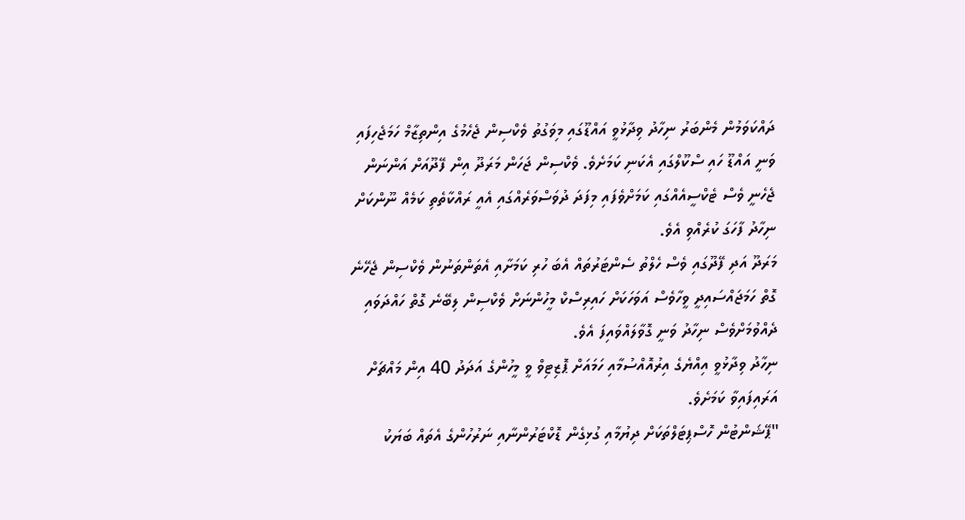ދައްކަވަމުން މެންބަރު ނިހާދު ވިދާޅުވީ އައްޑޫގައި މިވަގުތު ވެކްސިން ޖެހެމުގެ އިންތިޒާމް ހަމަޖެހިފައި ވަނީ އައްޑޫ ހައި ސްކޫލްގައި އެކަނި ކަމަށެވެ. ވެކްސިން ޖަހަން މަރަދޫ އިން ފޭދޫއަށް އަންނަން ޖެހެނީ ވެސް ޓެކްސީއެއްގައި ކަމަށްވެފައި މިފަދަ ދުވަސްވަރެއްގައި އެއީ ރައްކާތެތި ކަމެއް ނޫންކަށް ނިހާދު ފާހަގަ ކުރެއްވި އެވެ.
މަރަދޫ އަދި ފޭދޫގައި ވެސް ހެލްތު ސެންޓަރުތައް އެބަ ހުރި ކަމަށާއި އެތަންތަނުން ވެކްސިން ޖެހޭނެ ގޮތް ހަމަޖައްސައިދީ ވީހާވެސް އަވަހަކަށް ހައިރިސްކް މީހުންނަށް ވެކްސިން ލިބޭނެ ގޮތް ހައްދަވައި ދެއްވުމަށްވެސް ނިހާދު ވަނީ ގޮވާލައްވައިފަ އެވެ.
ނިހާދު ވިދާޅުވީ އިއްޔެގެ އިރުއޮއްސުމާއި ހަމައަށް ޕޮޒިޓިވް ވީ މީހުންގެ އަދަދު 40 އިން މައްޗަށް އަރައިފައިވާ ކަމަށެވެ.
"ޕޭޝަންޓުން ހޮސްޕިޓަލްތަކަށް ދިޔުމާއި ގުޅިގެން ޑޮކްޓަރުންނާއި ނަރުހުންގެ އެތައް ބަޔަކު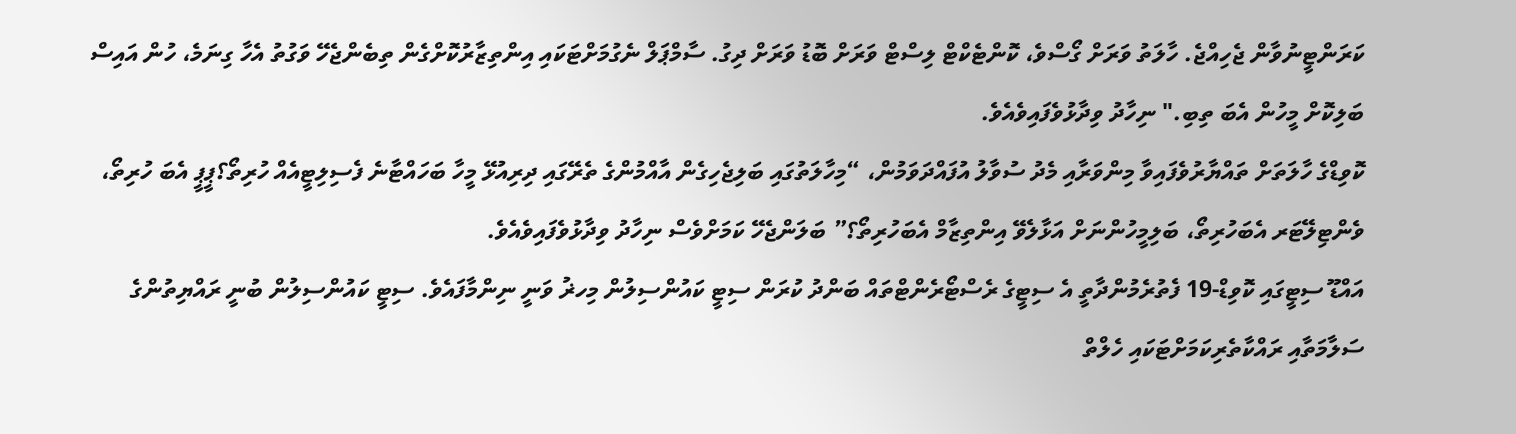ކަރަންޓީނުވާން ޖެހިއްޖެ. ހާލަތު ވަރަށް ގޯސްވެ، ކޮންޓެކްޓް ލިސްޓް ވަރަށް ބޮޑު ވަރަށް ދިގު. ސާމްޕަލް ނެގުމަށްޓަކައި އިންތިޒާރުކޮށްގެން ތިބެންޖެހޭ ވަގުތު އެހާ ގިނަމެ، ހުން އައިސް ބަލިކޮށް މީހުން އެބަ ތިބި." ނިހާދު ވިދާޅުވެފައިވެއެވެ.
ކޮވިޑްގެ ހާލަތަށް ތައްޔާރުވެފައިވާ މިންވަރާއި މެދު ސުވާލު އުފައްދަވަމުން، “މިހާލަތުގައި ބަލިޖެހިގެން އާއްމުންގެ ތެރޭގައި ދިރިއުޅޭ މީހާ ބަހައްޓާނެ ފެސިލިޓީއެއް ހުރިތޯ؟ޕީޕީ އެބަ ހުރިތޯ، ވެންޓިލޭޓަރ އެބަހުރިތޯ، ބަލިމީހުންނަށް އަޅާލެވޭ އިންތިޒާމް އެބަހުރިތޯ؟” ބަލަންޖެހޭ ކަމަށްވެސް ނިހާދު ވިދާޅުވެފައިވެއެވެ.
އައްޑޫ ސިޓީގައި ކޮވިޑް-19 ފެތުރެމުންދާތީ އެ ސިޓީގެ ރެސްޓޯރެންޓްތައް ބަންދު ކުރަން ސިޓީ ކައުންސިލުން މިހޜު ވަނީ ނިންމާފައެވެ. ސިޓީ ކައުންސިލުން ބުނީ ރައްޔިތުންގެ ސަލާމަތާއި ރައްކާތެރިކަމަށްޓަކައި ހެލްތް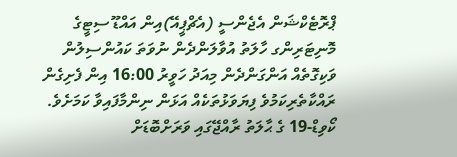ޕްރޮޓެކްޝަން އެޖެންސީ (އެޗްޕީއޭ)އިން އައްޑޫ ސިޓީގެ މޮނިޓަރިންގ ހާލަތު އުވާލަންދެން ނުވަތަ ކައުންސިލުން ވަކިގޮތެއް އަންގަންދެން މިއަދު ހަވީރު 16:00 އިން ފެށިގެން ރައްކާތެރިކަމުވެ ފިޔަވަޅުތަކެއް އަޅަން ނިންމާފައިވާ ކަމަށެވެ.
ކޯވިޑް-19 ގެ ޙާލަތު ރާއްޖޭގައި ވަރަށްބޮޑަށް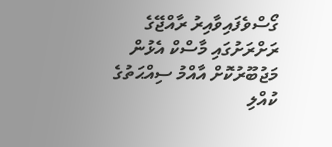ގޯސްވެފައިވާއިރު ރާއްޖޭގެ ރަށްރަށުގައި މާސްކް އެޅުން މަޖުބޫރުކޮށް އާއްމު ސިއްޙަތުގެ ކުއްލި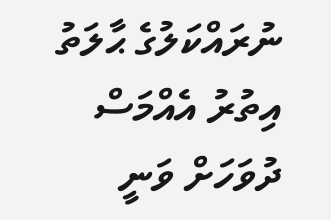ނުރައްކަލުގެ ޙާލަތު އިތުރު އެއްމަސް ދުވަހަށް ވަނީ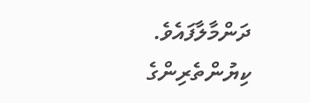ދަންމާލާފައެވެ.
ކިޔުންތެރިންގެ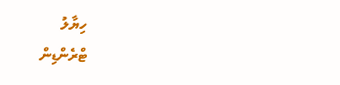ހިޔާލު
ޓްރެންޑިން